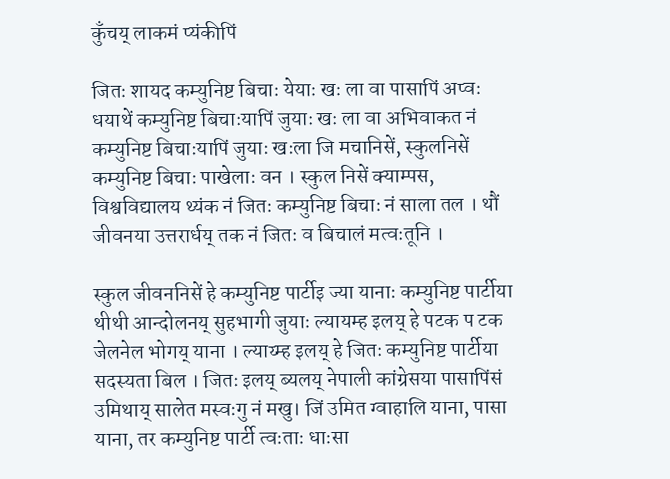कुँचय् लाकमं प्यंकीपिं

जितः शायद कम्युनिष्ट बिचाः येयाः खः ला वा पासापिं अप्वः धयाथें कम्युनिष्ट बिचाःयापिं जुयाः खः ला वा अभिवाकत नं कम्युनिष्ट बिचाःयापिं जुयाः खःला जि मचानिसें, स्कुलनिसें कम्युनिष्ट बिचाः पाखेलाः वन । स्कुल निसें क्याम्पस, विश्वविद्यालय थ्यंक नं जितः कम्युनिष्ट बिचाः नं साला तल । थौं जीवनया उत्तरार्धय् तक नं जितः व बिचालं मत्वःतूनि ।

स्कुल जीवननिसें हे कम्युनिष्ट पार्टीइ ज्या यानाः कम्युनिष्ट पार्टीया थीथी आन्दोलनय् सुहभागी जुयाः ल्यायम्ह इलय् हे पटक प टक जेलनेल भोगय् याना । ल्याय्म्ह इलय् हे जितः कम्युनिष्ट पार्टीया सदस्यता बिल । जितः इलय् ब्यलय् नेपाली कांग्रेसया पासापिंसं उमिथाय् सालेत मस्वःगु नं मखु। जिं उमित ग्वाहालि याना, पासा याना, तर कम्युनिष्ट पार्टी त्वःताः धाःसा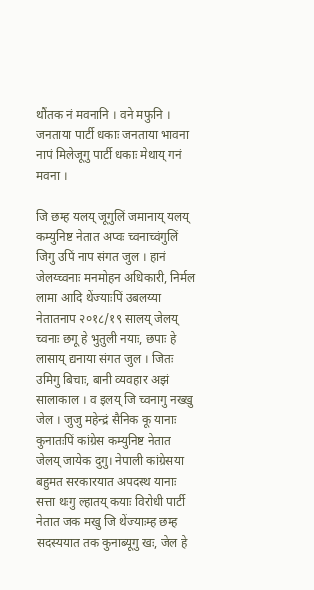थौंतक नं मवनानि । वने मफुनि । जनताया पार्टी धकाः जनताया भावना नापं मिलेजूगु पार्टी धकाः मेथाय् गनं मवना ।

जि छम्ह यलय् जूगुलिं जमानाय् यलय् कम्युनिष्ट नेतात अप्वः च्वनाच्वंगुलिं जिगु उपिं नाप संगत जुल । हानं जेलय्च्वनाः मनमोहन अधिकारी, निर्मल लामा आदि थेंज्याःपिं उबलय्या नेतातनाप २०१८/१९ सालय् जेलय् च्वनाः छगू हे भुतुली नयाः, छपाः हे लासाय् द्यनाया संगत जुल । जितः उमिगु बिचाः, बानी व्यवहार अझं सालाकाल । व इलय् जि च्वनागु नख्खु जेल । जुजु महेन्द्रं सैनिक कू यानाः कुनातःपिं कांग्रेस कम्युनिष्ट नेतात जेलय् जायेक दुगु। नेपाली कांग्रेसया बहुमत सरकारयात अपदस्थ यानाः सत्ता थःगु ल्हातय् कयाः विरोधी पार्टी नेतात जक मखु जि थेंज्याःम्ह छम्ह सदस्ययात तक कुनाब्यूगु खः, जेल हे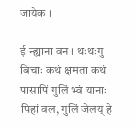जायेक ।

ई न्ह्याना वन । थःथःगु बिचाः कथं क्षमता कथं पासापिं गुलिं भ्वं यानाः पिहां वल, गुलिं जेलय् हे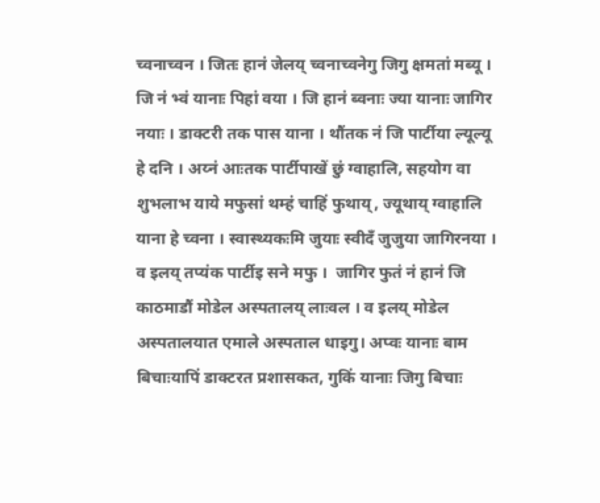च्वनाच्वन । जितः हानं जेलय् च्वनाच्वनेगु जिगु क्षमतां मब्यू । जि नं भ्वं यानाः पिहां वया । जि हानं ब्वनाः ज्या यानाः जागिर नयाः । डाक्टरी तक पास याना । थौंतक नं जि पार्टीया ल्यूल्यू हे दनि । अय्नं आःतक पार्टीपाखें छुं ग्वाहालि, सहयोग वा शुभलाभ याये मफुसां थम्हं चाहिं फुथाय्, ज्यूथाय् ग्वाहालि याना हे च्वना । स्वास्थ्यकःमि जुयाः स्वीदँ जुजुया जागिरनया । व इलय् तप्यंक पार्टीइ सने मफु ।  जागिर फुतं नं हानं जि काठमाडौं मोडेल अस्पतालय् लाःवल । व इलय् मोडेल अस्पतालयात एमाले अस्पताल धाइगु। अप्वः यानाः बाम बिचाःयापिं डाक्टरत प्रशासकत, गुकिं यानाः जिगु बिचाः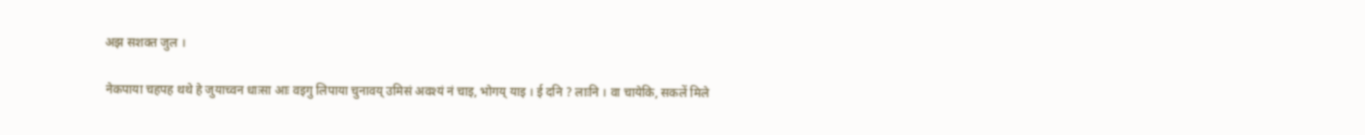अझ सशक्त जुल ।

नेकपाया चहपह थथे हे जुयाच्वन धाःसा आः वइगु लिपाया चुनावय् उमिसं अवश्यं नं चाइ, भोगय् याइ । ई दनि ? लाःनि । वा चायेकि, सकलें मिले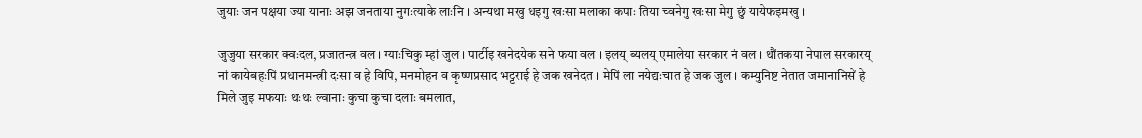जुयाः जन पक्षया ज्या यानाः अझ जनताया नुगःत्याके लाःनि । अन्यथा मखु धइगु खःसा मलाका कपाः तिया च्वनेगु खःसा मेगु छुं यायेफइमखु ।

जुजुया सरकार क्वःदल, प्रजातन्त्र वल । ग्याःचिकु म्हां जुल । पार्टीइ खनेदयेक सने फया वल । इलय् ब्यलय् एमालेया सरकार नं वल । थौंतकया नेपाल सरकारय् नां कायेबहःपिं प्रधानमन्त्री दःसा व हे विपि, मनमोहन व कृष्णप्रसाद भट्टराई हे जक खनेदत । मेपिं ला नयेद्यःचात हे जक जुल । कम्युनिष्ट नेतात जमानानिसें हे मिले जुइ मफयाः थःथः ल्वानाः कुचा कुचा दलाः बमलात,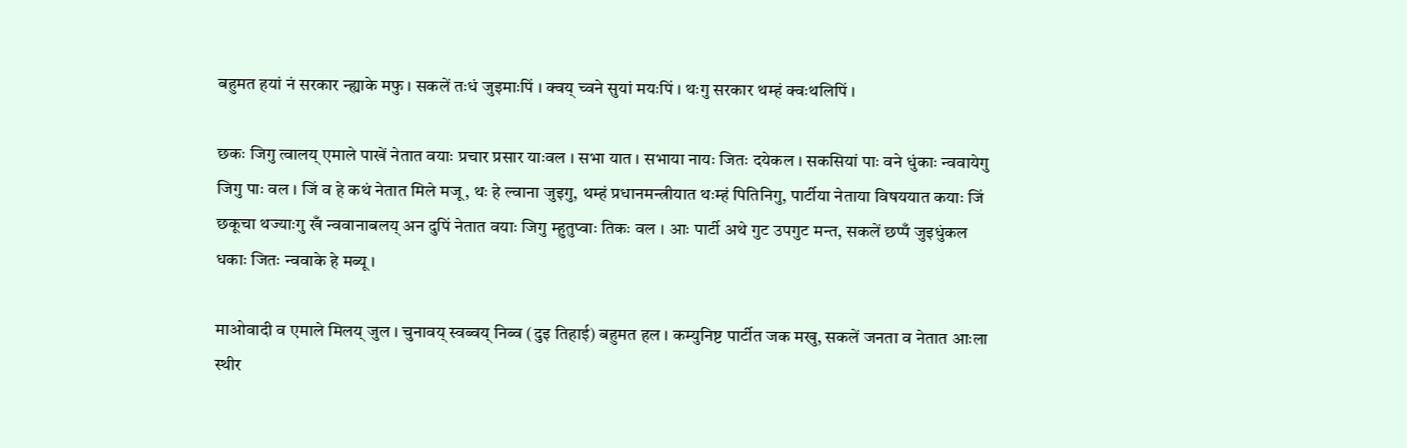बहुमत हयां नं सरकार न्ह्याके मफु । सकलें तःधं जुइमाःपिं । क्वय् च्वने सुयां मयःपिं । थःगु सरकार थम्हं क्वःथलिपिं ।

छकः जिगु त्वालय् एमाले पाखें नेतात वयाः प्रचार प्रसार याःवल । सभा यात । सभाया नायः जितः दयेकल । सकसियां पाः वने धुंकाः न्ववायेगु जिगु पाः वल । जिं व हे कथं नेतात मिले मजू, थः हे ल्वाना जुइगु, थम्हं प्रधानमन्त्रीयात थःम्हं पितिनिगु, पार्टीया नेताया विषययात कयाः जिं छकूचा थज्याःगु खँ न्ववानाबलय् अन दुपिं नेतात वयाः जिगु म्हुतुप्वाः तिकः वल । आः पार्टी अथे गुट उपगुट मन्त, सकलें छप्पँ जुइधुंकल धकाः जितः न्ववाके हे मब्यू ।

माओवादी व एमाले मिलय् जुल । चुनावय् स्वब्वय् निब्व (दुइ तिहाई) बहुमत हल । कम्युनिष्ट पार्टीत जक मखु, सकलें जनता व नेतात आःला स्थीर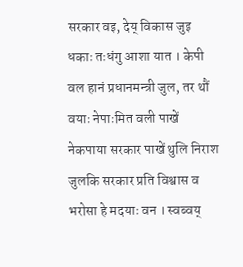सरकार वइ, देय् विकास जुइ धकाः तःधंगु आशा यात । केपी वल हानं प्रधानमन्त्री जुल, तर थौं वयाः नेपाःमित वली पाखें नेकपाया सरकार पाखें थुलि निराश जुलकि सरकार प्रति विश्वास व भरोसा हे मदयाः वन । स्वब्वय्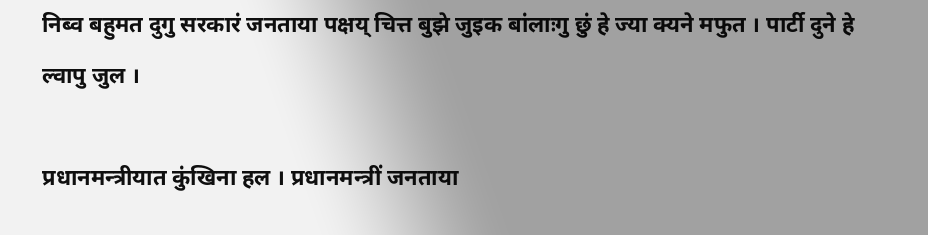निब्व बहुमत दुगु सरकारं जनताया पक्षय् चित्त बुझे जुइक बांलाःगु छुं हे ज्या क्यने मफुत । पार्टी दुने हे ल्वापु जुल ।

प्रधानमन्त्रीयात कुंखिना हल । प्रधानमन्त्रीं जनताया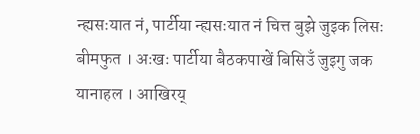न्ह्यसःयात नं, पार्टीया न्ह्यसःयात नं चित्त बुझे जुइक लिसः बीमफुत । अःखः पार्टीया बैठकपाखें बिसिउँ जुइगु जक यानाहल । आखिरय्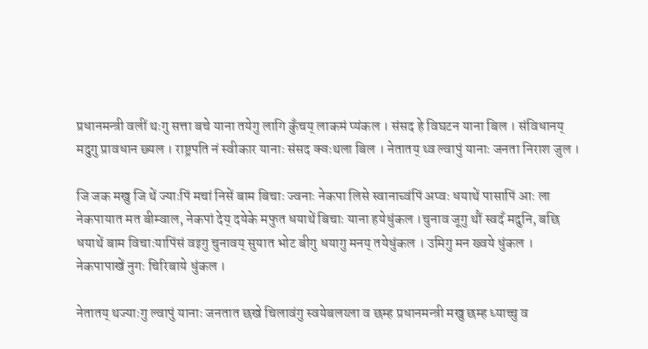प्रधानमन्त्री वलीं थःगु सत्ता बचे याना तयेगु लागि कुँचय् लाकमं प्यंकल । संसद हे विघटन याना बिल । संविधानय् मदुगु प्रावधान छ्यल । राष्ट्रपति नं स्वीकार यानाः संसद क्वःथला बिल । नेतातय् थ्व ल्वापुं यानाः जनता निराश जुल ।

जि जक मखु जि थें ज्याःपिं मचां निसें बाम बिचाः ज्वनाः नेकपा लिसे स्वानाच्वंपिं अप्वः धयाथें पासापिं आः ला नेकपायात मत बीम्वाल, नेकपां देय् दयेके मफुत धयाथें बिचाः याना हयेधुंकल ।चुनाव जूगु थौं स्वदँ मदुनि, बछि धयाथें बाम विचाःयापिंसं वइगु चुनावय् सुयात भोट बीगु धयागु मनय् तयेधुंकल । उमिगु मन ख्वये धुंकल । नेकपापाखें नुगः चिरिबाये धुंकल ।

नेतातय् थज्याःगु ल्वापुं यानाः जनतात छखे चिलावंगु स्वयेबलय्ला व छम्ह प्रधानमन्त्री मखु छम्ह ध्याच्चु व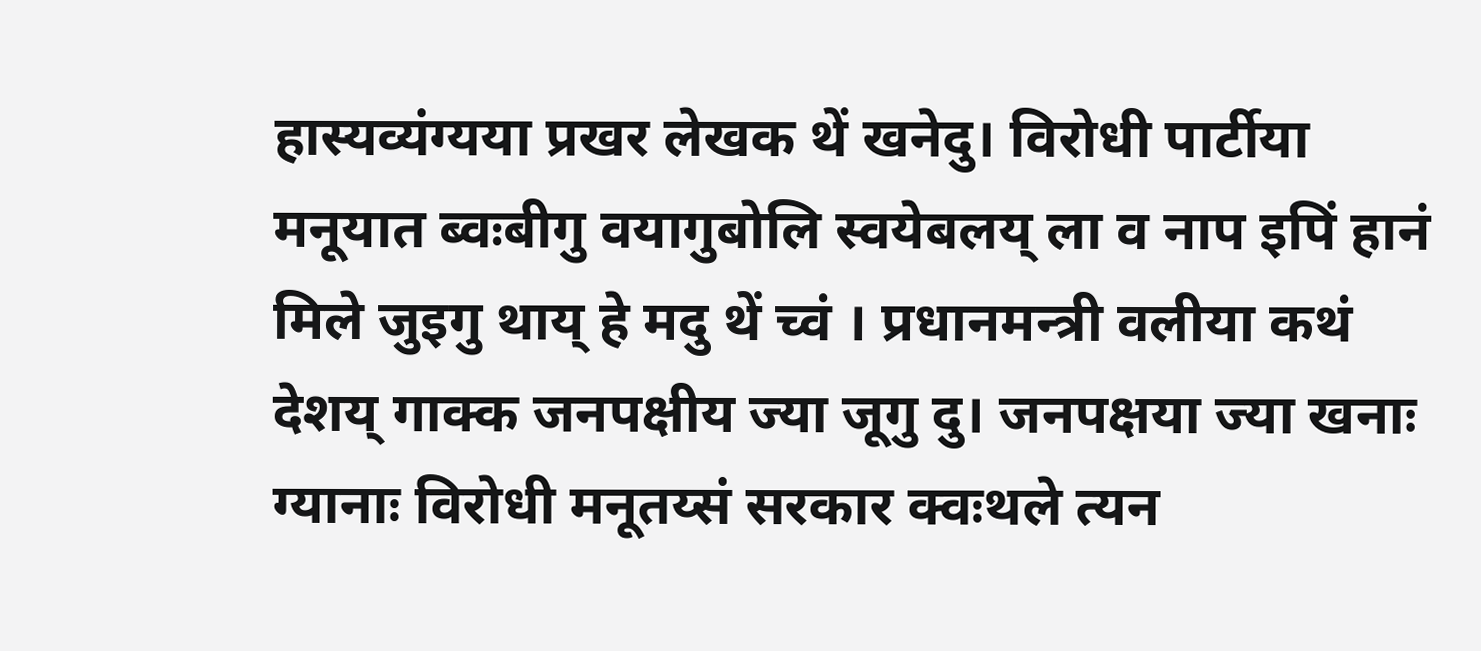हास्यव्यंग्यया प्रखर लेखक थें खनेदु। विरोधी पार्टीया मनूयात ब्वःबीगु वयागुबोलि स्वयेबलय् ला व नाप इपिं हानं मिले जुइगु थाय् हे मदु थें च्वं । प्रधानमन्त्री वलीया कथं देशय् गाक्क जनपक्षीय ज्या जूगु दु। जनपक्षया ज्या खनाः ग्यानाः विरोधी मनूतय्सं सरकार क्वःथले त्यन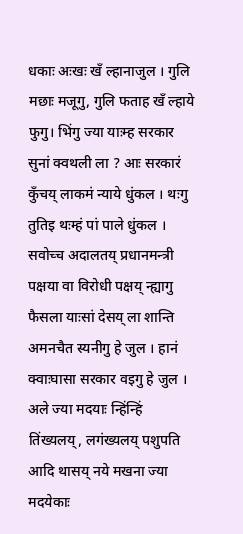धकाः अःखः खँ ल्हानाजुल । गुलि मछाः मजूगु, गुलि फताह खँ ल्हाये फुगु। भिंगु ज्या याःम्ह सरकार सुनां क्वथली ला ? आः सरकारं कुँचय् लाकमं न्याये धुंकल । थःगु तुतिइ थःम्हं पां पाले धुंकल । सवोच्च अदालतय् प्रधानमन्त्री पक्षया वा विरोधी पक्षय् न्ह्यागु फैसला याःसां देसय् ला शान्ति अमनचैत स्यनीगु हे जुल । हानं क्वाःघासा सरकार वइगु हे जुल । अले ज्या मदयाः न्हिंन्हिं तिंख्यलय्, लगंख्यलय् पशुपति आदि थासय् नये मखना ज्या मदयेकाः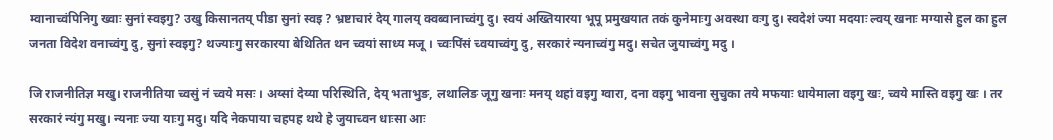म्वानाच्वंपिनिगु ख्वाः सुनां स्वइगु? उखु किसानतय् पीडा सुनां स्वइ ? भ्रष्टाचारं देय् गालय् क्वब्वानाच्वंगु दु। स्वयं अख्तियारया भूपू प्रमुखयात तकं कुनेमाःगु अवस्था वःगु दु। स्वदेशं ज्या मदयाः ल्वय् खनाः मग्यासे हुल का हुल जनता विदेश वनाच्वंगु दु, सुनां स्वइगु? थज्याःगु सरकारया बेथितित थन च्वयां साध्य मजू । च्वःपिंसं च्वयाच्वंगु दु, सरकारं न्यनाच्वंगु मदु। सचेत जुयाच्वंगु मदु ।

जि राजनीतिज्ञ मखु। राजनीतिया च्वसुं नं च्वये मसः । अय्सां देय्या परिस्थिति, देय् भताभुङ, लथालिङ जूगु खनाः मनय् थहां वइगु ग्वारा, दना वइगु भावना सुचुका तये मफयाः धायेमाला वइगु खः, च्वये मास्ति वइगु खः । तर सरकारं न्यंगु मखु। न्यनाः ज्या याःगु मदु। यदि नेकपाया चहपह थथे हे जुयाच्वन धाःसा आः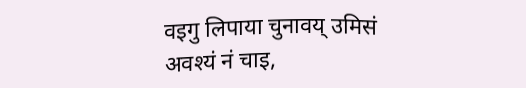वइगु लिपाया चुनावय् उमिसं अवश्यं नं चाइ,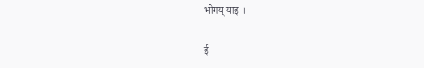भोगय् याइ ।

ई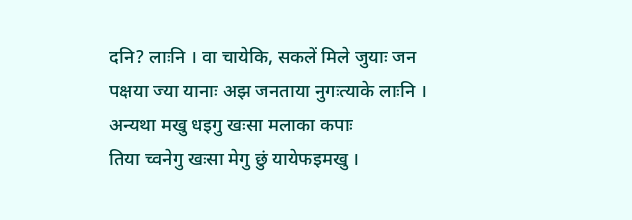दनि? लाःनि । वा चायेकि, सकलें मिले जुयाः जन पक्षया ज्या यानाः अझ जनताया नुगःत्याके लाःनि । अन्यथा मखु धइगु खःसा मलाका कपाः
तिया च्वनेगु खःसा मेगु छुं यायेफइमखु ।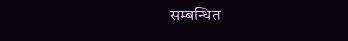सम्बन्धित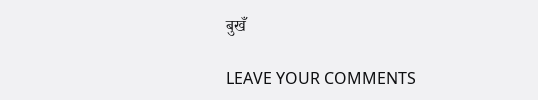बुखँ

LEAVE YOUR COMMENTS